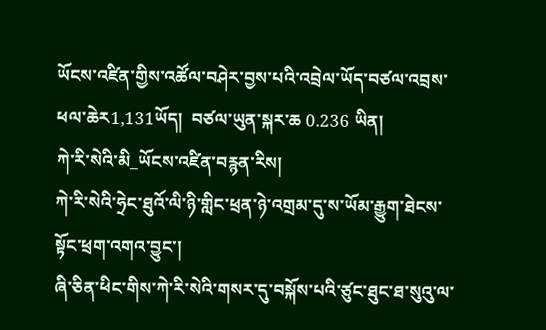ཡོངས་འཛིན་གྱིས་འཚོལ་བཤེར་བྱས་པའི་འབྲེལ་ཡོད་བཙལ་འབྲས་ཕལ་ཆེར1,131ཡོད།  བཙལ་ཡུན་སྐར་ཆ 0.236 ཡིན།
ཀེ་རི་སེའི་མི_ཡོངས་འཛིན་བརྙན་རིས།
ཀེ་རི་སེའི་ཧྲེང་ཐུའོ་ལི་ཉི་གླིང་ཕྲན་ཉེ་འགྲམ་དུ་ས་ཡོམ་རྒྱུག་ཐེངས་སྟོང་ཕྲག་འགའ་བྱུང་།
ཞི་ཅིན་ཕིང་གིས་ཀེ་རི་སེའི་གསར་དུ་བསྐོས་པའི་ཙུང་ཐུང་ཐ་སུའུ་ལ་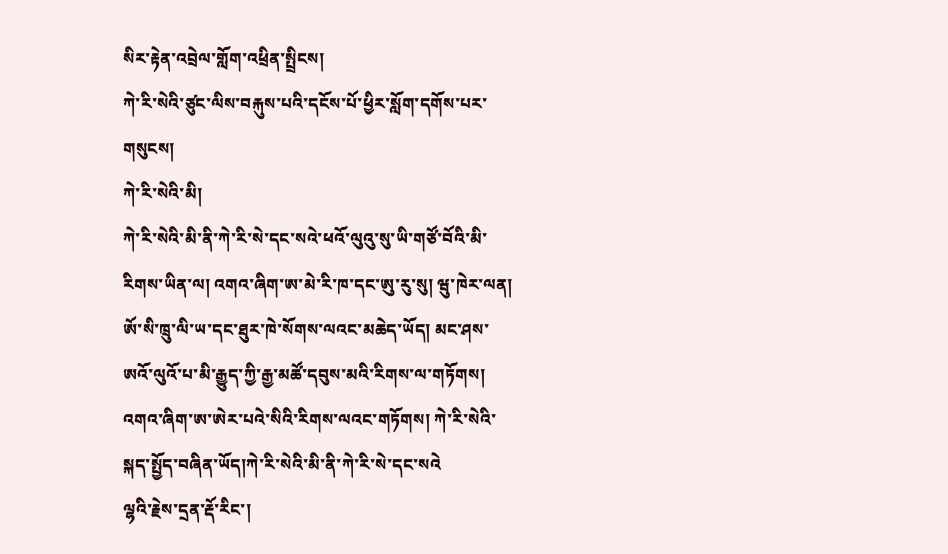སིར་རྟེན་འབྲེལ་གློག་འཕྲིན་སྤྲིངས།
ཀེ་རི་སེའི་ཙུང་ལིས་བརྐུས་པའི་དངོས་པོ་ཕྱིར་སློག་དགོས་པར་གསུངས།
ཀེ་རི་སེའི་མི།
ཀེ་རི་སེའི་མི་ནི་ཀེ་རི་སེ་དང་སའེ་ཕའོ་ལུའུ་སུ་ཡི་གཙོ་བོའི་མི་རིགས་ཡིན་ལ། འགའ་ཞིག་ཨ་མེ་རི་ཁ་དང་ཨུ་རུ་སུ། ཝུ་ཁེར་ལན། ཨོ་སི་ཁྲུ་ལི་ཡ་དང་ཐུར་ཁེ་སོགས་ལའང་མཆེད་ཡོད། མང་ཤས་ཨའོ་ལུའོ་པ་མི་རྒྱུད་ཀྱི་རྒྱ་མཚོ་དབུས་མའི་རིགས་ལ་གཏོགས། འགའ་ཞིག་ཨ་ཨེར་པའེ་སིའི་རིགས་ལའང་གཏོགས། ཀེ་རི་སེའི་སྐད་སྤྱོད་བཞིན་ཡོད།ཀེ་རི་སེའི་མི་ནི་ཀེ་རི་སེ་དང་སའེ
ལྷའི་རྗེས་དྲན་རྡོ་རིང་།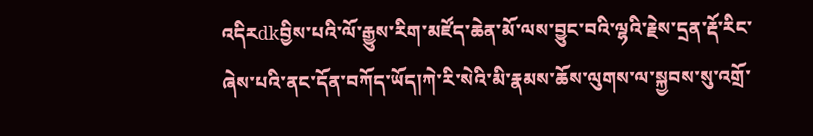འདིརdkབྱིས་པའི་ལོ་རྒྱུས་རིག་མཛོད་ཆེན་མོ་ལས་བྱུང་བའི་ལྷའི་རྗེས་དྲན་རྡོ་རིང་ཞེས་པའི་ནང་དོན་བཀོད་ཡོད།ཀེ་རི་སེའི་མི་རྣམས་ཆོས་ལུགས་ལ་སྐྱབས་སུ་འགྲོ་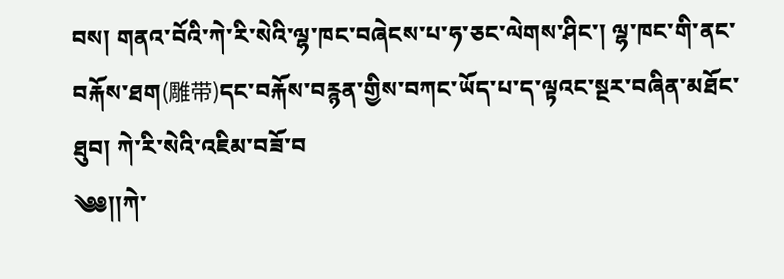བས། གནའ་བོའི་ཀེ་རི་སེའི་ལྷ་ཁང་བཞེངས་པ་ཧ་ཅང་ལེགས་ཤིང་། ལྷ་ཁང་གི་ནང་བརྐོས་ཐག(雕带)དང་བརྐོས་བརྙན་གྱིས་བཀང་ཡོད་པ་ད་ལྟའང་སྔར་བཞིན་མཐོང་ཐུབ། ཀེ་རི་སེའི་འཇིམ་བཟོ་བ
༄༅།།ཀེ་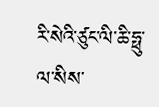རི་སེའི་ཙུང་ལི་ཆི་ཧྥུ་ལ་སིས་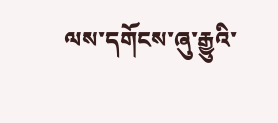ལས་དགོངས་ཞུ་རྒྱུའི་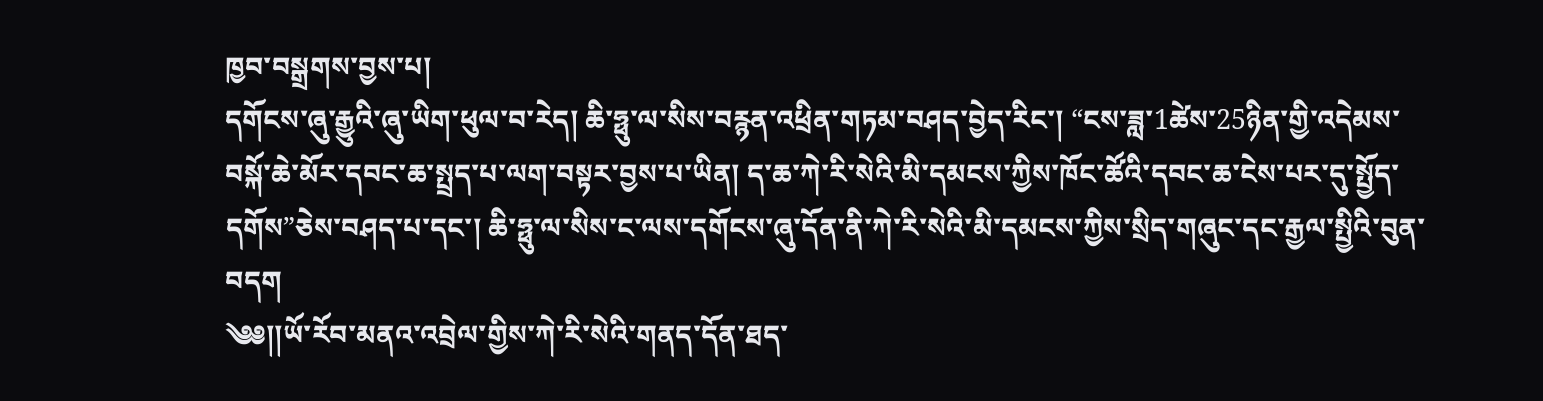ཁྱབ་བསྒྲགས་བྱས་པ།
དགོངས་ཞུ་རྒྱུའི་ཞུ་ཡིག་ཕུལ་བ་རེད། ཆི་ཧྥུ་ལ་སིས་བརྙན་འཕྲིན་གཏམ་བཤད་བྱེད་རིང་། “ངས་ཟླ་1ཚེས་25ཉིན་གྱི་འདེམས་བསྐོ་ཆེ་མོར་དབང་ཆ་སྤྲད་པ་ལག་བསྟར་བྱས་པ་ཡིན། ད་ཆ་ཀེ་རི་སེའི་མི་དམངས་ཀྱིས་ཁོང་ཚོའི་དབང་ཆ་ངེས་པར་དུ་སྤྱོད་དགོས”ཅེས་བཤད་པ་དང་། ཆི་ཧྥུ་ལ་སིས་ང་ལས་དགོངས་ཞུ་དོན་ནི་ཀེ་རི་སེའི་མི་དམངས་ཀྱིས་སྲིད་གཞུང་དང་རྒྱལ་སྤྱིའི་བུན་བདག
༄༅།།ཡོ་རོབ་མནའ་འབྲེལ་གྱིས་ཀེ་རི་སེའི་གནད་དོན་ཐད་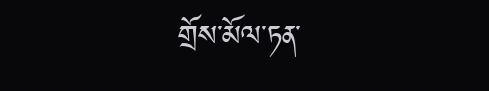གྲོས་མོལ་ཏན་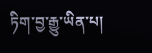ཏིག་བྱ་རྒྱུ་ཡིན་པ།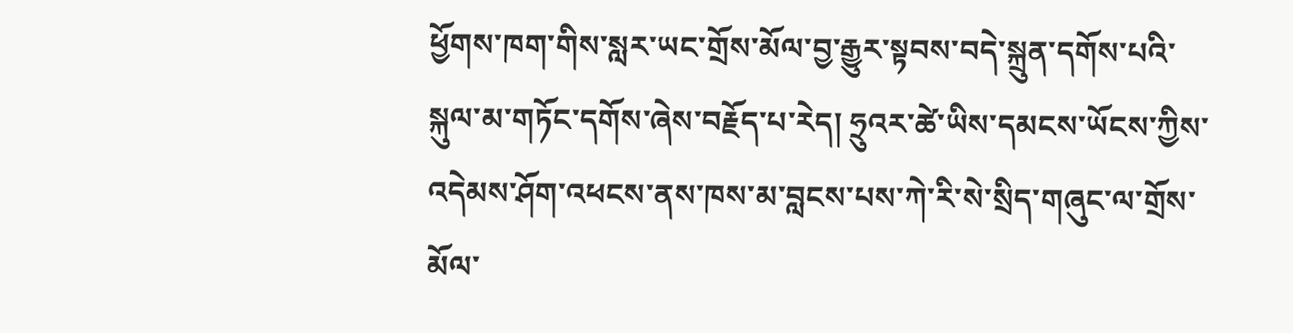ཕྱོགས་ཁག་གིས་སླར་ཡང་གྲོས་མོལ་བྱ་རྒྱུར་སྟབས་བདེ་སྐྲུན་དགོས་པའི་སྐུལ་མ་གཏོང་དགོས་ཞེས་བརྗོད་པ་རེད། ཧྲུའར་ཚེ་ཡིས་དམངས་ཡོངས་ཀྱིས་འདེམས་ཤོག་འཕངས་ནས་ཁས་མ་བླངས་པས་ཀེ་རི་སེ་སྲིད་གཞུང་ལ་གྲོས་མོལ་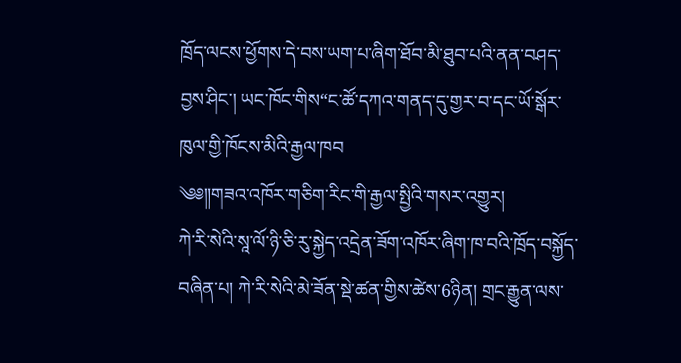ཁྲོད་ལངས་ཕྱོགས་དེ་བས་ཡག་པ་ཞིག་ཐོབ་མི་ཐུབ་པའི་ནན་བཤད་བྱས་ཤིང་། ཡང་ཁོང་གིས“ང་ཚོ་དཀའ་གནད་དུ་གྱར་བ་དང་ཡོ་སྒོར་ཁུལ་གྱི་ཁོངས་མིའི་རྒྱལ་ཁབ
༄༅༎གཟའ་འཁོར་གཅིག་རིང་གི་རྒྱལ་སྤྱིའི་གསར་འགྱུར།
ཀེ་རི་སེའི་སཱ་ལོ་ཉི་ཅི་རུ་སྐྱེད་འདྲེན་ཟོག་འཁོར་ཞིག་ཁ་བའི་ཁྲོད་བསྐྱོད་བཞིན་པ། ཀེ་རི་སེའི་མེ་ཟོན་སྡེ་ཚན་གྱིས་ཚེས་6ཉིན། གྲང་རྒྱུན་ལས་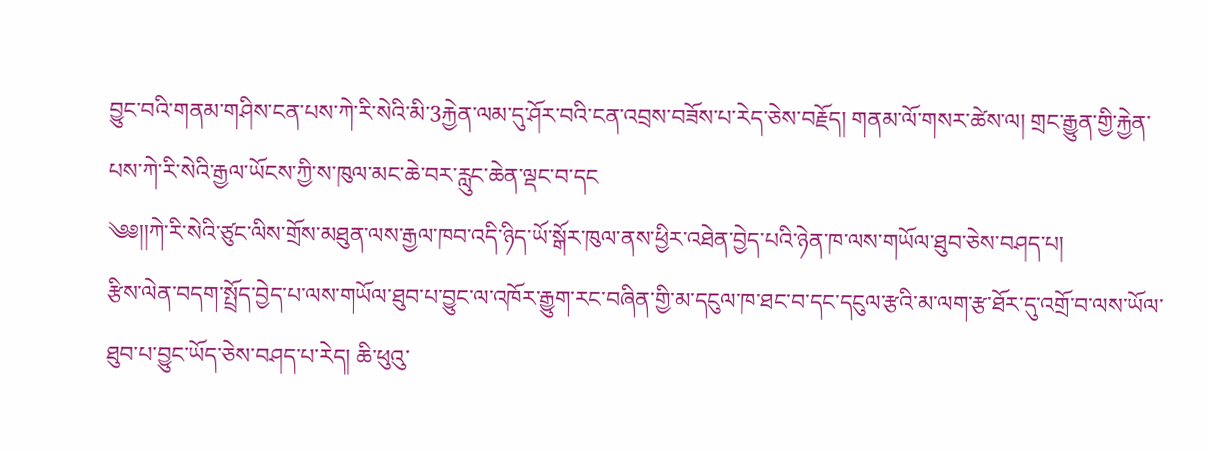བྱུང་བའི་གནམ་གཤིས་ངན་པས་ཀེ་རི་སེའི་མི་3རྐྱེན་ལམ་དུ་ཤོར་བའི་ངན་འབྲས་བཟོས་པ་རེད་ཅེས་བརྗོད། གནམ་ལོ་གསར་ཚེས་ལ། གྲང་རྒྱུན་གྱི་རྐྱེན་པས་ཀེ་རི་སེའི་རྒྱལ་ཡོངས་ཀྱི་ས་ཁུལ་མང་ཆེ་བར་རླུང་ཆེན་ལྡང་བ་དང
༄༅།།ཀེ་རི་སེའི་ཙུང་ལིས་གྲོས་མཐུན་ལས་རྒྱལ་ཁབ་འདི་ཉིད་ཡོ་སྒོར་ཁུལ་ནས་ཕྱིར་འཐེན་བྱེད་པའི་ཉེན་ཁ་ལས་གཡོལ་ཐུབ་ཅེས་བཤད་པ།
རྩིས་ལེན་བདག་སྤྲོད་བྱེད་པ་ལས་གཡོལ་ཐུབ་པ་བྱུང་ལ་འཁོར་རྒྱུག་རང་བཞིན་གྱི་མ་དངུལ་ཁ་ཐང་བ་དང་དངུལ་རྩའི་མ་ལག་རྩ་ཐོར་དུ་འགྲོ་བ་ལས་ཡོལ་ཐུབ་པ་བྱུང་ཡོད་ཅེས་བཤད་པ་རེད། ཆི་ཕུའུ་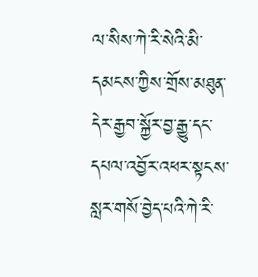ལ་སིས་ཀེ་རི་སེའི་མི་དམངས་ཀྱིས་གྲོས་མཐུན་དེར་རྒྱབ་སྐྱོར་བྱ་རྒྱུ་དང་དཔལ་འབྱོར་འཕར་སྟངས་སླར་གསོ་བྱེད་པའི་ཀེ་རི་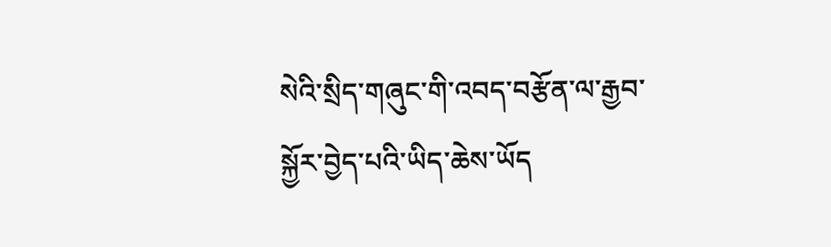སེའི་སྲིད་གཞུང་གི་འབད་བརྩོན་ལ་རྒྱབ་སྐྱོར་བྱེད་པའི་ཡིད་ཆེས་ཡོད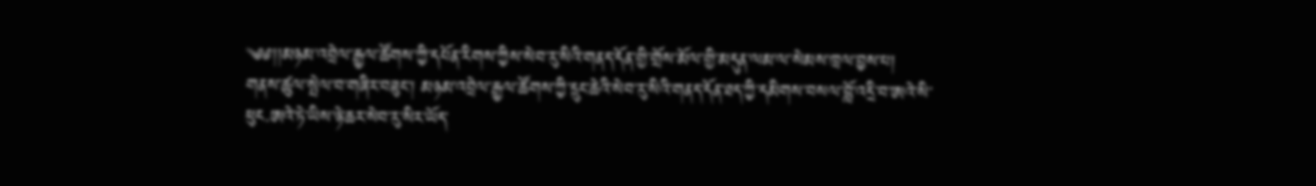༄༅།།མཉམ་འབྲེལ་རྒྱལ་ཚོགས་ཀྱི་དཔོན་རིགས་ཀྱིས་སེབ་རུ་སིའི་གནད་དོན་གྱི་གྲོས་མོལ་གྱི་མདུན་ལམ་ལ་སེམས་ཁྲལ་བྱས་པ།
གནས་ཚུལ་སྤེལ་བ་གཞིར་བཟུང་། མཉམ་འབྲེལ་རྒྱལ་ཚོགས་ཀྱི་དྲུང་ཆེའི་སེབ་རུ་སིའི་གནད་དོན་ཐད་ཀྱི་དམིགས་བསལ་བློ་འདྲི་བ་ཨའེ་སི་ཕུང·ཨའེ་ཏེ་ཡིས་ཉེ་ཆར་སེབ་རུ་སིར་ཡོད་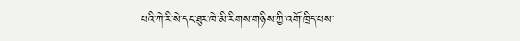པའི་ཀེ་རི་སེ་དང་ཐུར་ཁེ་མི་རིགས་གཉིས་ཀྱི་འགོ་ཁྲིད་པས་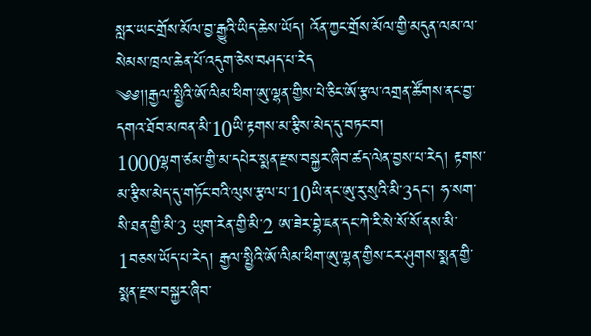སླར་ཡང་གྲོས་མོལ་བྱ་རྒྱུའི་ཡིད་ཆེས་ཡོད། འོན་ཀྱང་གྲོས་མོལ་གྱི་མདུན་ལམ་ལ་སེམས་ཁྲལ་ཆེན་པོ་འདུག་ཅེས་བཤད་པ་རེད
༄༅།།རྒྱལ་སྤྱིའི་ཨོ་ལིམ་ཕིག་ཨུ་ལྷན་གྱིས་པེ་ཅིང་ཨོ་རྩལ་འགྲན་ཚོགས་ནང་བྱ་དགའ་ཐོབ་མཁན་མི་10ཡི་རྟགས་མ་རྩིས་མེད་དུ་བཏང་བ།
1000ལྷག་ཙམ་གྱི་མ་དཔེར་སྨན་རྫས་བསྐྱར་ཞིབ་ཚད་ལེན་བྱས་པ་རེད། རྟགས་མ་རྩིས་མེད་དུ་གཏོང་བའི་ལུས་རྩལ་པ་10ཡི་ནང་ཨུ་རུ་སུའི་མི་3དང་། ཧ་སག་སི་ཐན་གྱི་མི་3 ཡུག་རེན་གྱི་མི་2 ཨ་ཟེར་བྷེ་ཇན་དང་ཀེ་རི་སེ་སོ་སོ་ནས་མི་1བཅས་ཡོད་པ་རེད། རྒྱལ་སྤྱིའི་ཨོ་ལིམ་ཕིག་ཨུ་ལྷན་གྱིས་ངར་ཤུགས་སྨན་གྱི་སྨན་རྫས་བསྐྱར་ཞིབ་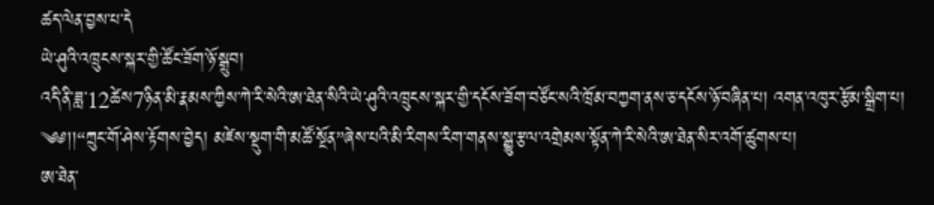ཚད་ལེན་བྱས་པ་དེ
ཡེ་ཤུའི་འཁྲུངས་སྐར་གྱི་ཚོང་ཟོག་ཉོ་སྒྲུབ།
འདི་ནི་ཟླ་12ཚེས7ཉིན་མི་རྣམས་ཀྱིས་ཀེ་རི་སེའི་ཨ་ཐེན་སིའི་ཡེ་ཤུའི་འཁྲུངས་སྐར་གྱི་དངོས་ཟོག་བཙོང་སའི་ཁྲོམ་བཀྱག་ནས་ཅ་དངོས་ཉོ་བཞིན་པ། འགན་འཁུར་རྩོམ་སྒྲིག་པ།
༄༅།།“ཀྲུང་གོ་ཤེས་རྟོགས་བྱེད། མཛེས་སྡུག་གི་མཚོ་སྔོན”ཞེས་པའི་མི་རིགས་རིག་གནས་སྒྱུ་རྩལ་འགྲེམས་སྟོན་ཀེ་རི་སེའི་ཨ་ཐེན་སིར་འགོ་ཚུགས་པ།
ཨ་ཐེན་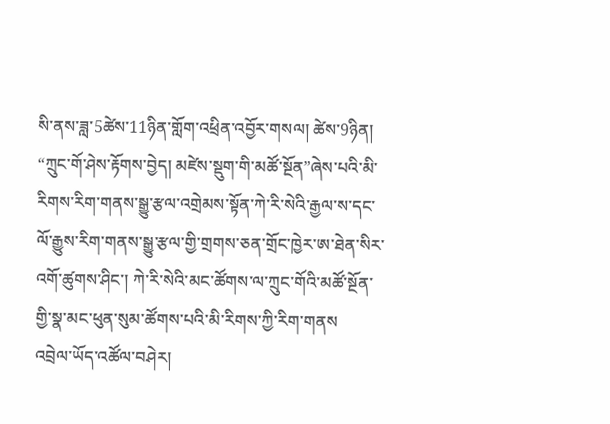སི་ནས་ཟླ་5ཚེས་11ཉིན་གློག་འཕྲིན་འབྱོར་གསལ། ཚེས་9ཉིན། “ཀྲུང་གོ་ཤེས་རྟོགས་བྱེད། མཛེས་སྡུག་གི་མཚོ་སྔོན”ཞེས་པའི་མི་རིགས་རིག་གནས་སྒྱུ་རྩལ་འགྲེམས་སྟོན་ཀེ་རི་སེའི་རྒྱལ་ས་དང་ལོ་རྒྱུས་རིག་གནས་སྒྱུ་རྩལ་གྱི་གྲགས་ཅན་གྲོང་ཁྱེར་ཨ་ཐེན་སིར་འགོ་ཚུགས་ཤིང་། ཀེ་རི་སེའི་མང་ཚོགས་ལ་ཀྲུང་གོའི་མཚོ་སྔོན་གྱི་སྣ་མང་ཕུན་སུམ་ཚོགས་པའི་མི་རིགས་ཀྱི་རིག་གནས
འབྲེལ་ཡོད་འཚོལ་བཤེར།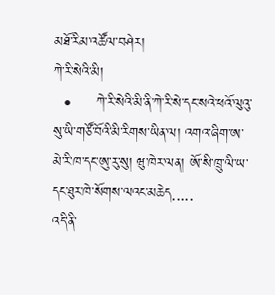མཐོ་རིམ་འཚོལ་བཤེར།
ཀེ་རི་སེའི་མི།
  •     ཀེ་རི་སེའི་མི་ནི་ཀེ་རི་སེ་དང་སའེ་ཕའོ་ལུའུ་སུ་ཡི་གཙོ་བོའི་མི་རིགས་ཡིན་ལ། འགའ་ཞིག་ཨ་མེ་རི་ཁ་དང་ཨུ་རུ་སུ། ཝུ་ཁེར་ལན། ཨོ་སི་ཁྲུ་ལི་ཡ་དང་ཐུར་ཁེ་སོགས་ལའང་མཆེད.....
འདི་ནི་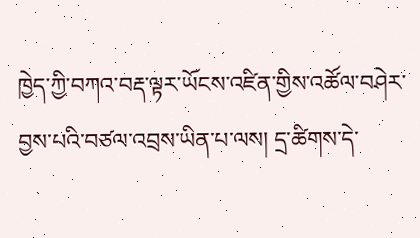ཁྱེད་ཀྱི་བཀའ་བརྡ་ལྟར་ཡོངས་འཛིན་གྱིས་འཚོལ་བཤེར་བྱས་པའི་བཙལ་འབྲས་ཡིན་པ་ལས། དྲ་ཚིགས་དེ་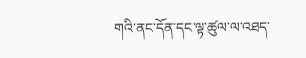གའི་ནང་དོན་དང་ལྟ་ཚུལ་ལ་འཐད་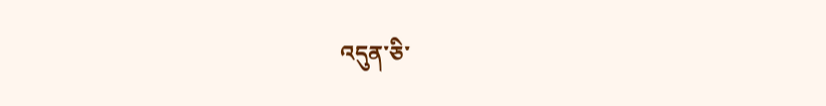འདུན་ཅི་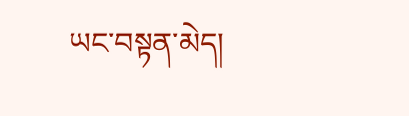ཡང་བསྟན་མེད།